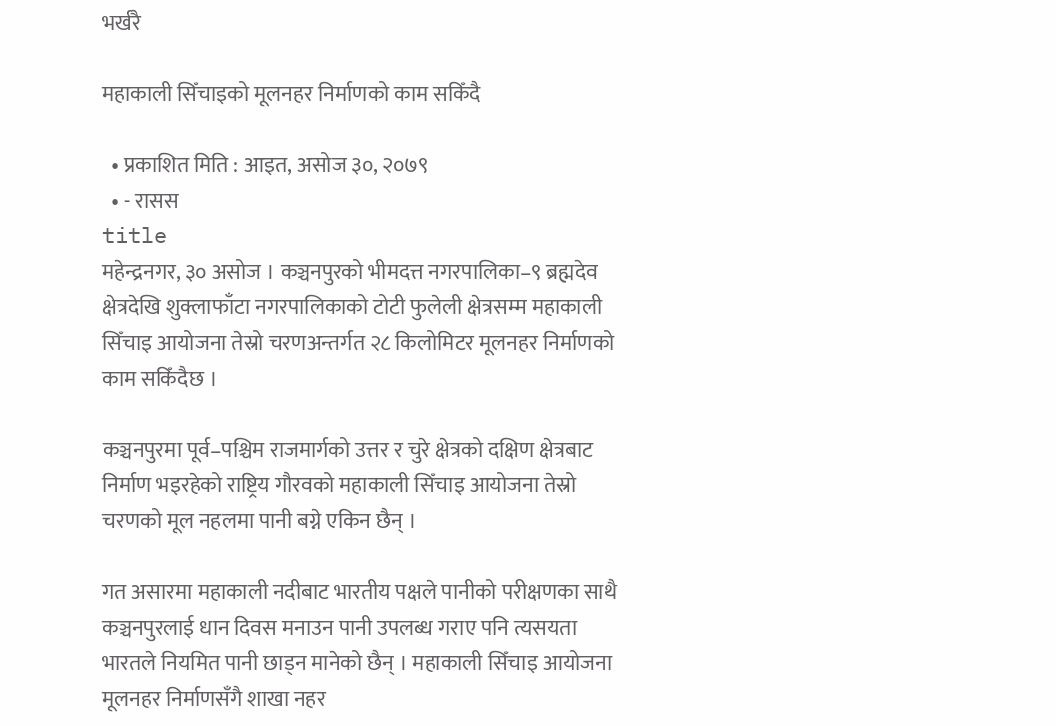भर्खरै

महाकाली सिँचाइको मूलनहर निर्माणको काम सकिँदै

  • प्रकाशित मिति : आइत, असोज ३०, २०७९
  • - रासस
title
महेन्द्रनगर, ३० असोज । कञ्चनपुरको भीमदत्त नगरपालिका–९ ब्रह्मदेव क्षेत्रदेखि शुक्लाफाँटा नगरपालिकाको टोटी फुलेली क्षेत्रसम्म महाकाली सिँचाइ आयोजना तेस्रो चरणअन्तर्गत २८ किलोमिटर मूलनहर निर्माणको काम सकिँदैछ ।

कञ्चनपुरमा पूर्व–पश्चिम राजमार्गको उत्तर र चुरे क्षेत्रको दक्षिण क्षेत्रबाट निर्माण भइरहेको राष्ट्रिय गौरवको महाकाली सिँचाइ आयोजना तेस्रो चरणको मूल नहलमा पानी बग्ने एकिन छैन् ।

गत असारमा महाकाली नदीबाट भारतीय पक्षले पानीको परीक्षणका साथै कञ्चनपुरलाई धान दिवस मनाउन पानी उपलब्ध गराए पनि त्यसयता भारतले नियमित पानी छाड्न मानेको छैन् । महाकाली सिँचाइ आयोजना मूलनहर निर्माणसँगै शाखा नहर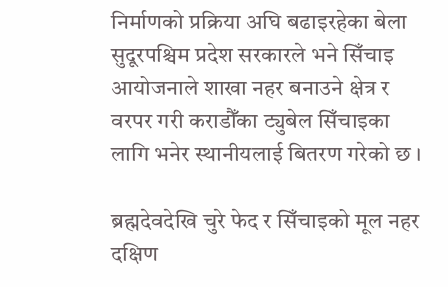निर्माणको प्रक्रिया अघि बढाइरहेका बेला सुदूरपश्चिम प्रदेश सरकारले भने सिँचाइ आयोजनाले शाखा नहर बनाउने क्षेत्र र वरपर गरी कराडौँका ट्युबेल सिँचाइका लागि भनेर स्थानीयलाई बितरण गरेको छ ।

ब्रह्मदेवदेखि चुरे फेद र सिँचाइको मूल नहर दक्षिण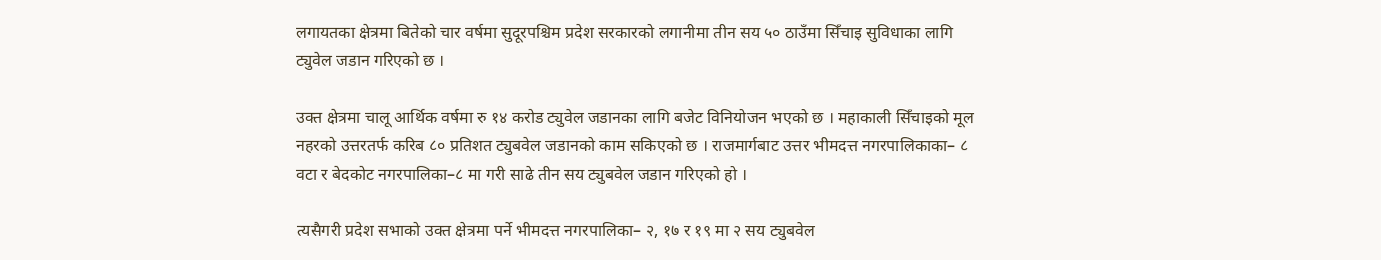लगायतका क्षेत्रमा बितेको चार वर्षमा सुदूरपश्चिम प्रदेश सरकारको लगानीमा तीन सय ५० ठाउँमा सिँचाइ सुविधाका लागि ट्युवेल जडान गरिएको छ ।

उक्त क्षेत्रमा चालू आर्थिक वर्षमा रु १४ करोड ट्युवेल जडानका लागि बजेट विनियोजन भएको छ । महाकाली सिँचाइको मूल नहरको उत्तरतर्फ करिब ८० प्रतिशत ट्युबवेल जडानको काम सकिएको छ । राजमार्गबाट उत्तर भीमदत्त नगरपालिकाका– ८ वटा र बेदकोट नगरपालिका–८ मा गरी साढे तीन सय ट्युबवेल जडान गरिएको हो ।

त्यसैगरी प्रदेश सभाको उक्त क्षेत्रमा पर्ने भीमदत्त नगरपालिका– २, १७ र १९ मा २ सय ट्युबवेल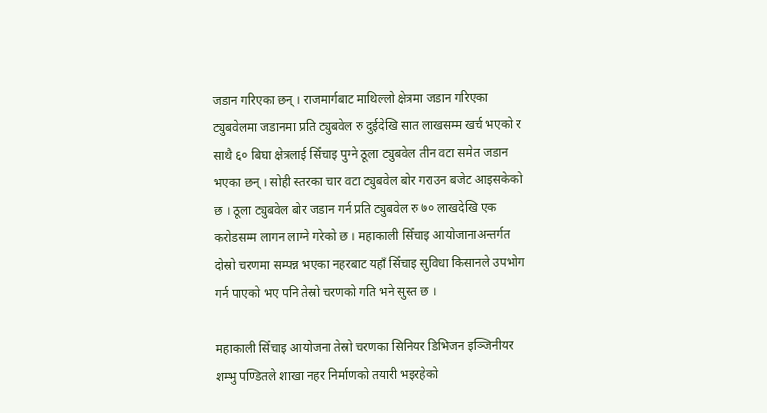जडान गरिएका छन् । राजमार्गबाट माथिल्लो क्षेत्रमा जडान गरिएका ट्युबवेलमा जडानमा प्रति ट्युबवेल रु दुईदेखि सात लाखसम्म खर्च भएको र साथै ६० बिघा क्षेत्रलाई सिँचाइ पुग्ने ठूला ट्युबवेल तीन वटा समेत जडान भएका छन् । सोही स्तरका चार वटा ट्युबवेल बोर गराउन बजेट आइसकेको छ । ठूला ट्युबवेल बोर जडान गर्न प्रति ट्युबवेल रु ७० लाखदेखि एक करोडसम्म लागन लाग्ने गरेको छ । महाकाली सिँचाइ आयोजानाअन्तर्गत दोस्रो चरणमा सम्पन्न भएका नहरबाट यहाँ सिँचाइ सुविधा किसानले उपभोग गर्न पाएको भए पनि तेस्रो चरणको गति भने सुस्त छ ।

महाकाली सिँचाइ आयोजना तेस्रो चरणका सिनियर डिभिजन इञ्जिनीयर शम्भु पण्डितले शाखा नहर निर्माणको तयारी भइरहेको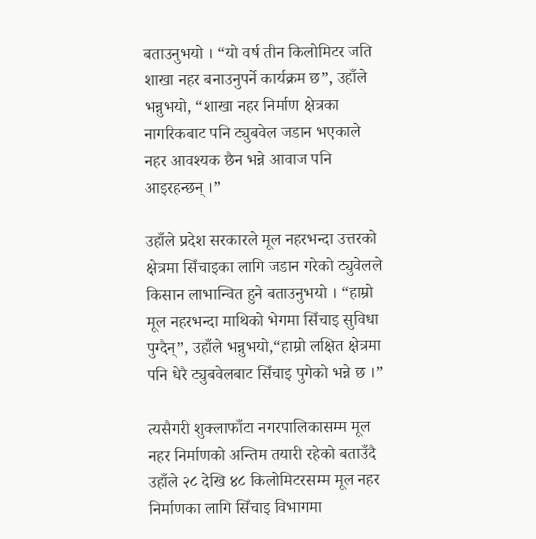बताउनुभयो । “यो वर्ष तीन किलोमिटर जति शाखा नहर बनाउनुपर्ने कार्यक्रम छ”, उहाँले भन्नुभयो, “शाखा नहर निर्माण क्षेत्रका नागरिकबाट पनि ट्युबवेल जडान भएकाले नहर आवश्यक छैन भन्ने आवाज पनि आइरहन्छन् ।”

उहाँले प्रदेश सरकारले मूल नहरभन्दा उत्तरको क्षेत्रमा सिँचाइका लागि जडान गरेको ट्युवेलले किसान लाभान्वित हुने बताउनुभयो । “हाम्रो मूल नहरभन्दा माथिको भेगमा सिँचाइ सुविधा पुग्दैन्”, उहाँले भन्नुभयो,“हाम्रो लक्षित क्षेत्रमा पनि धेरै ट्युबवेलबाट सिँचाइ पुगेको भन्ने छ ।”

त्यसैगरी शुक्लाफाँटा नगरपालिकासम्म मूल नहर निर्माणको अन्तिम तयारी रहेको बताउँदै उहाँले २८ देखि ४८ किलोमिटरसम्म मूल नहर निर्माणका लागि सिँचाइ विभागमा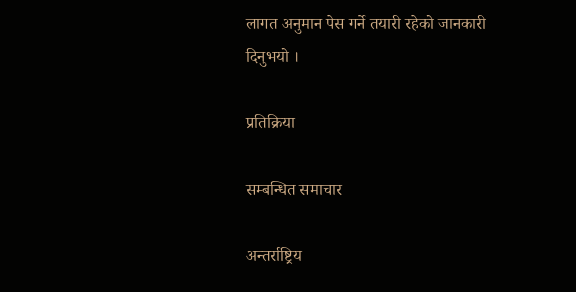लागत अनुमान पेस गर्ने तयारी रहेको जानकारी दिनुभयो ।

प्रतिक्रिया

सम्बन्धित समाचार

अन्तर्राष्ट्रिय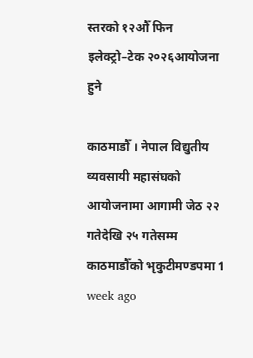स्तरको १२औँ फिन इलेक्ट्रो–टेक २०२६आयोजना हुने

काठमाडौँ । नेपाल विद्युतीय व्यवसायी महासंघको आयोजनामा आगामी जेठ २२ गतेदेखि २५ गतेसम्म काठमाडौँको भृकुटीमण्डपमा 1 week ago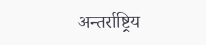अन्तर्राष्ट्रिय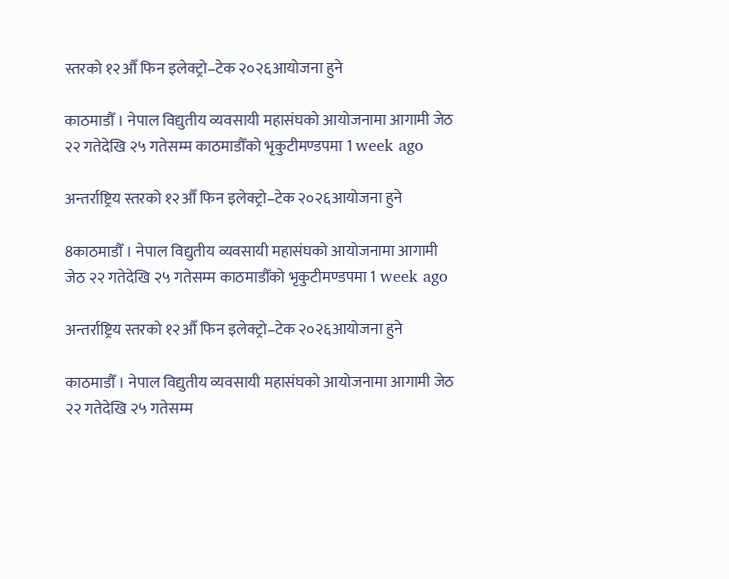स्तरको १२औँ फिन इलेक्ट्रो–टेक २०२६आयोजना हुने

काठमाडौँ । नेपाल विद्युतीय व्यवसायी महासंघको आयोजनामा आगामी जेठ २२ गतेदेखि २५ गतेसम्म काठमाडौँको भृकुटीमण्डपमा 1 week ago

अन्तर्राष्ट्रिय स्तरको १२औँ फिन इलेक्ट्रो–टेक २०२६आयोजना हुने

8काठमाडौँ । नेपाल विद्युतीय व्यवसायी महासंघको आयोजनामा आगामी जेठ २२ गतेदेखि २५ गतेसम्म काठमाडौँको भृकुटीमण्डपमा 1 week ago

अन्तर्राष्ट्रिय स्तरको १२औँ फिन इलेक्ट्रो–टेक २०२६आयोजना हुने

काठमाडौँ । नेपाल विद्युतीय व्यवसायी महासंघको आयोजनामा आगामी जेठ २२ गतेदेखि २५ गतेसम्म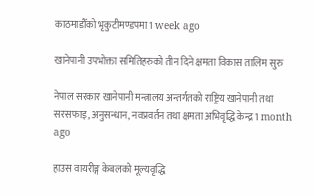काठमाडौँको भृकुटीमण्डपमा 1 week ago

खानेपानी उपभोक्ता समितिहरुको तीन दिने क्षमता विकास तालिम सुरु

नेपाल सरकार खानेपानी मन्त्रालय अन्तर्गतको राष्ट्रिय खानेपानी तथा सरसफाइ, अनुसन्धान, नवप्रवर्तन तथा क्षमता अभिवृद्धि केन्द्र 1 month ago

हाउस वायरीङ्ग केबलको मूल्यवृद्धि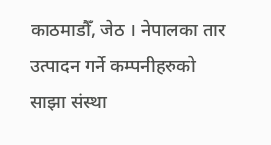काठमाडौँ, जेठ । नेपालका तार उत्पादन गर्ने कम्पनीहरुको साझा संस्था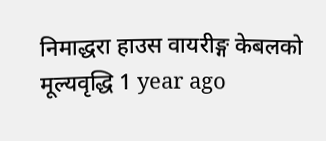निमाद्धरा हाउस वायरीङ्ग केबलको मूल्यवृद्धि 1 year ago